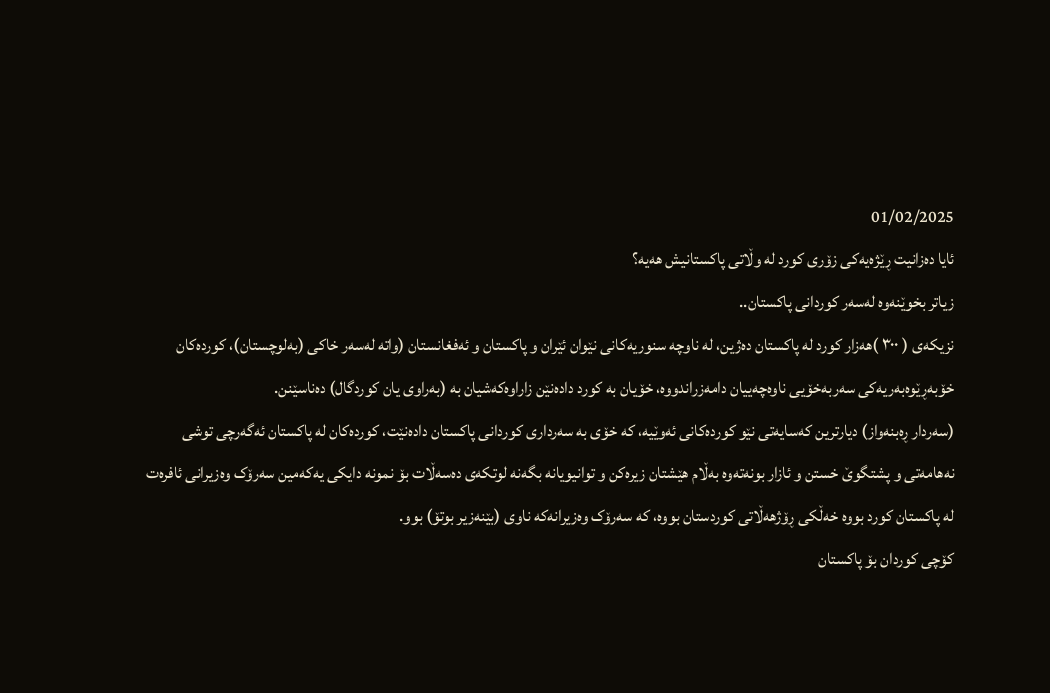01/02/2025
ئایا دەزانیت ڕێژەیەکی زۆری کورد لە وڵاتی پاکستانیش هەیە؟
زیاتر بخوێنەوە لەسەر کوردانی پاکستان..
نزیکەی ( ٣٠٠ )هەزار کورد لە پاکستان دەژین، لە ناوچە سنوریەکانی نێوان ئێران و پاکستان و ئەفغانستان (واتە لەسەر خاکی (بەلوچستان)، کوردەکان خۆبەڕێوەبەریەکی سەربەخۆیی ناوەچەییان دامەزراندووە، خۆیان بە کورد دادەنێن زاراوەکەشیان بە (بەراوی یان کوردگال) دەناسێنن.
(سەردار ڕەبنەواز) دیارترین کەسایەتی نێو کوردەکانی ئەوێیە، کە خۆی بە سەرداری کوردانی پاکستان دادەنێت، کوردەکان لە پاکستان ئەگەرچی توشی نەهامەتی و پشتگوێ خستن و ئازار بونەتەوە بەڵام هێشتان زیرەکن و توانیویانە بگەنە لوتکەی دەسەڵات بۆ نمونە دایکی یەکەمین سەرۆک وەزیرانی ئافرەت لە پاکستان کورد بووە خەڵکی ڕۆژهەڵاتی کوردستان بووە، کە سەرۆک وەزیرانەکە ناوی (بێنەزیر بوتۆ) بوو.
کۆچی کوردان بۆ پاکستان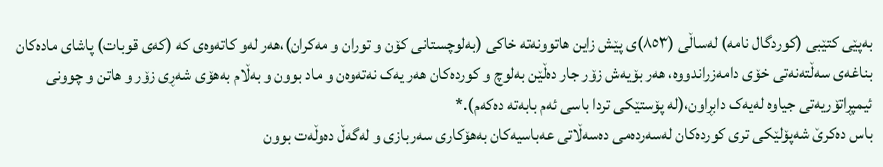بەپێی کتێبی (کوردگال نامە) لەساڵی (٨٥٣)ی پێش زاین هاتوونەتە خاکی (بەلوچستانی کۆن و توران و مەکران)،هەر لەو کاتەوەی کە (کەی قوبات) پاشای مادەکان بناغەی سەڵتەنەتی خۆی دامەزراندووە، هەر بۆیەش زۆر جار دەڵێن بەلوچ و کوردەکان هەر یەک نەتەوەن و ماد بوون و بەڵام بەهۆی شەڕی زۆر و هاتن و چوونی ئیمپڕاتۆریەتی جیاوە لەیەک دابڕاون،(لە پۆستێکی تردا باسی ئەم بابەتە دەکەم).*
باس دەکرێ شەپۆلێکی تری کوردەکان لەسەردەمی دەسەڵاتی عەباسیەکان بەهۆکاری سەربازی و لەگەڵ دەوڵەت بوون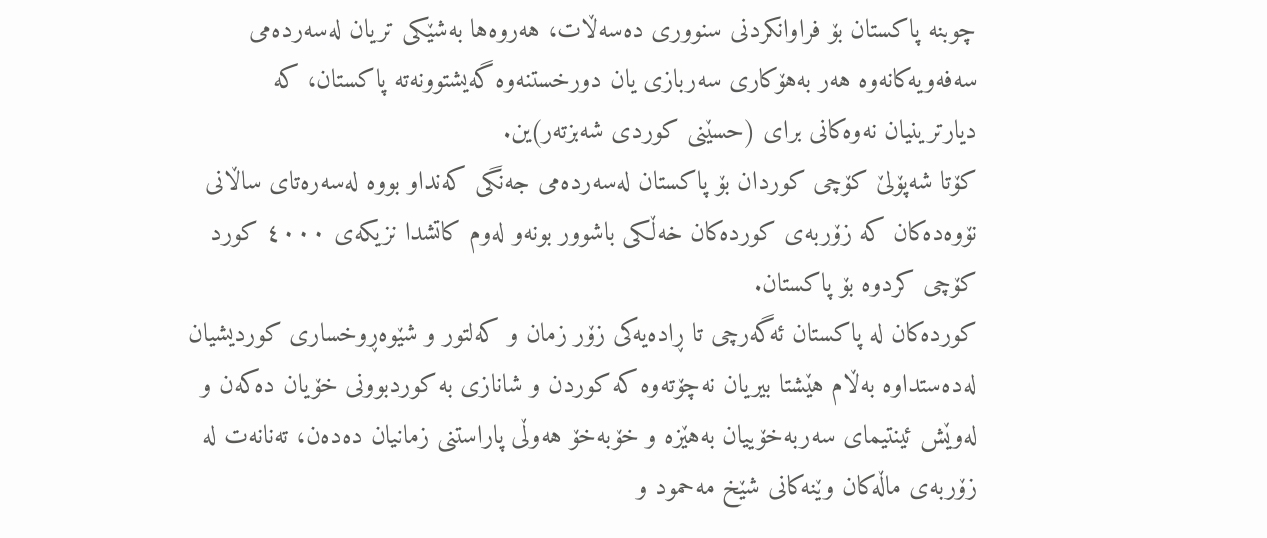چوبنە پاکستان بۆ فراوانکردنی سنووری دەسەڵات، هەروەها بەشێکی تریان لەسەردەمی سەفەویەکانەوە هەر بەهۆکاری سەربازی یان دورخستنەوە گەیشتوونەتە پاکستان، کە دیارترینیان نەوەکانی برای (حسێنی کوردی شەبزتەر)ین.
کۆتا شەپۆلێ کۆچی کوردان بۆ پاکستان لەسەردەمی جەنگی کەنداو بووە لەسەرەتای ساڵانی نۆوەدەکان کە زۆربەی کوردەکان خەڵکی باشوور بونەو لەوم کاتشدا نزیکەی ٤٠٠٠ کورد کۆچی کردوە بۆ پاکستان.
کوردەکان لە پاکستان ئەگەرچی تا ڕادەیەکی زۆر زمان و کەلتور و شێوەڕوخساری کوردیشیان لەدەستداوە بەڵام هێشتا بیریان نەچۆتەوە کە کوردن و شانازی بە کوردبوونی خۆیان دەکەن و لەوێش ئینتیمای سەربەخۆییان بەهێزە و خۆبەخۆ هەوڵی پاراستنی زمانیان دەدەن، تەنانەت لە زۆربەی ماڵەکان وێنەکانی شێخ مەحمود و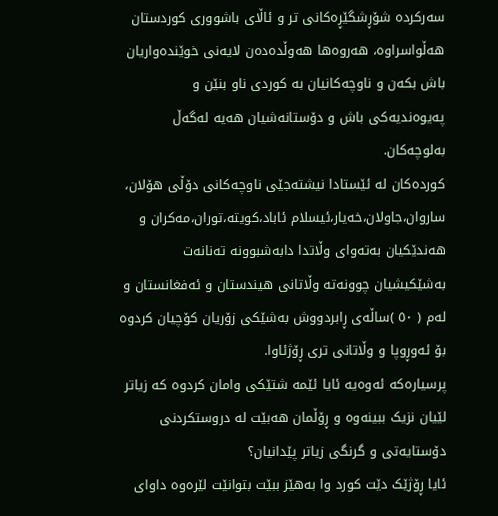سەرکردە شۆڕشگێڕەکانی تر و ئاڵای باشووری کوردستان هەڵواسراوە، هەروەها هەوڵدەدەن لایەنی خوێندەواریان باش بکەن و ناوچەکانیان بە کوردی ناو بنێن و پەیوەندیەکی باش و دۆستانەشیان هەیە لەگەڵ بەلوچەکان.
کوردەکان لە ئێستادا نیشتەجێی ناوچەکانی دۆڵی هۆلان، ساروان،جاولان،خەیار،ئیسلام ئاباد،کویتە،توران،مەکران و هەندێکیان بەتەوای وڵاتدا دابەشبوونە تەنانەت بەشێکیشیان چوونەتە وڵاتانی هیندستان و ئەفغانستان و لەم ( ٥٠ )ساڵەی ڕابردووش بەشێکی زۆریان کۆچیان کردوە بۆ ئەوڕوپا و وڵاتانی تری ڕۆژئاوا.
پرسیارەکە ئەوەیە ئایا ئێمە شتێکی وامان کردوە کە زیاتر لێیان نزیک ببینەوە و ڕۆڵمان هەبێت لە دروستکردنی دۆستایەتی و گرنگی زیاتر پێدانیان؟
ئایا ڕۆژێک دێت کورد وا بەهێز ببێت بتوانێت لێرەوە داوای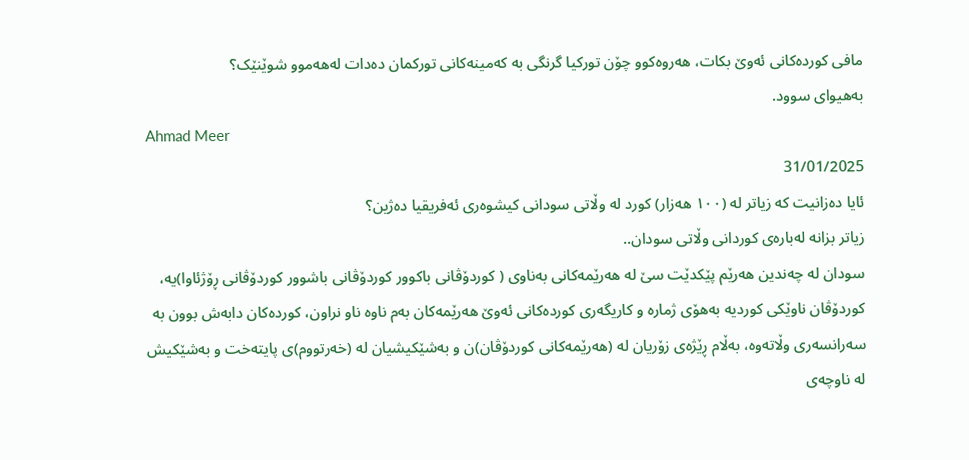مافی کوردەکانی ئەوێ بکات، هەروەکوو چۆن تورکیا گرنگی بە کەمینەکانی تورکمان دەدات لەهەموو شوێنێک؟
بەهیوای سوود.
Ahmad Meer
31/01/2025
ئایا دەزانیت کە زیاتر لە (١٠٠ هەزار) کورد لە وڵاتی سودانی کیشوەری ئەفریقیا دەژین؟
زیاتر بزانە لەبارەی کوردانی وڵاتی سودان..
سودان لە چەندین هەرێم پێکدێت سێ لە هەرێمەکانی بەناوی ( کوردۆڤانی باکوور کوردۆڤانی باشوور کوردۆڤانی ڕۆژئاوا)یە، کوردۆڤان ناوێکی کوردیە بەهۆی ژمارە و کاریگەری کوردەکانی ئەوێ هەرێمەکان بەم ناوە ناو نراون، کوردەکان دابەش بوون بە سەرانسەری وڵاتەوە، بەڵام ڕێژەی زۆریان لە (هەرێمەکانی کوردۆڤان)ن و بەشێکیشیان لە (خەرتووم)ی پایتەخت و بەشێکیش لە ناوچەی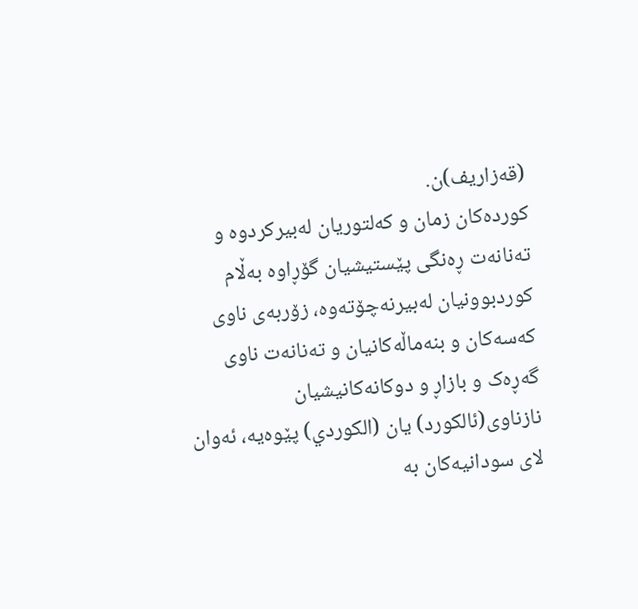(قەزاریف)ن.
کوردەکان زمان و کەلتوریان لەبیرکردوە و تەنانەت ڕەنگی پێستیشیان گۆڕاوە بەڵام کوردبوونیان لەبیرنەچۆتەوە، زۆربەی ناوی کەسەکان و بنەماڵەکانیان و تەنانەت ناوی گەڕەک و بازاڕ و دوکانەکانیشیان نازناوی(ئالکورد) یان (الکوردي) پێوەیە، ئەوان لای سودانیەکان بە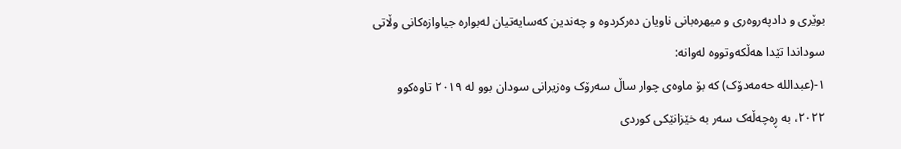بوێری و دادپەروەری و میهرەبانی ناویان دەرکردوە و چەندین کەسایەتیان لەبوارە جیاوازەکانی وڵاتی سوداندا تێدا هەڵکەوتووە لەوانە:
١-(عبداللە حەمەدۆک) کە بۆ ماوەی چوار ساڵ سەرۆک وەزیرانی سودان بوو لە ٢٠١٩ تاوەکوو ٢٠٢٢، بە ڕەچەڵەک سەر بە خێزانێکی کوردی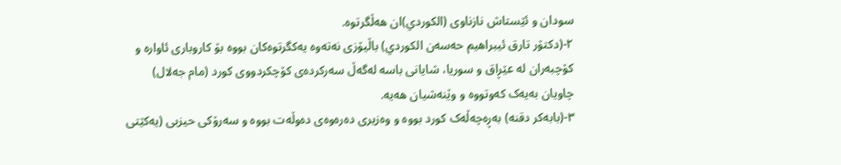سودان و ئێستاش نازناوی (الکوردي)ان هەڵگرتوە.
٢-(دکتۆر تارق ئیبراهیم حەسەن الکوردي) باڵیۆزی نەتەوە یەکگرتوەکان بووە بۆ کاروباری ئاوارە و کۆچبەران لە عێڕاق و سوریا، شایانی باسە لەگەڵ سەرکردەی کۆچکردووی کورد (مام جەلال) چاویان بەیەک کەوتووە و وێنەشیان هەیە.
٣-(بابەکر دقنە) بەڕەچەڵەک کورد بووە و وەزیری دەرەوەی دەوڵەت بووە و سەرۆکی حیزبی (یەکێتی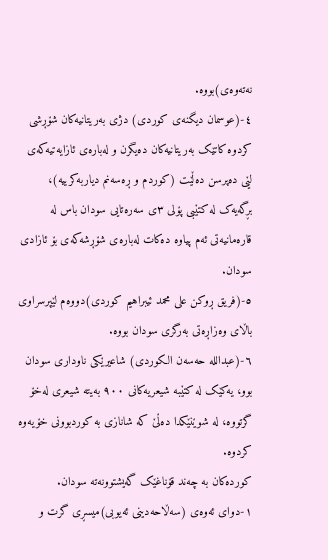نەتەوەی)بووە.
٤-(عوسمان دیگنەی کوردی) دژی بەریتانیەکان شۆڕشی کردوە کاتێک بەریتانیەکان دەیگرن و لەبارەی ئازایەتیەکەی لێی دەپرسن دەڵێت (کوردم و ڕەسەنم دیاربەکرییە)، بڕگەیەک لە کتێبی پۆلی ٣ی سەرەتایی سودان باس لە قارەمانیەتی ئەم پیاوە دەکات لەبارەی شۆڕشەکەی بۆ ئازادی سودان.
٥-(فریق ڕوکن علی محمد ئیبراهیم کوردی)دووەم لێپرسراوی باڵای وەزاڕەتی بەرگری سودان بووە.
٦-(عبداللە حەسەن الکوردی) شاعیرێکی ناوداری سودان بوو، یەکێک لە کتێبە شیعریەکانی ٩٠٠ بەیتە شیعری لەخۆ گرتووە، لە شوێنێکدا دەڵێ کە شانازی بە کوردبوونی خۆیەوە کردوە.
کوردەکان بە چەند قۆناغێک گەیشتوونەتە سودان.
١-دوای ئەوەی (سەڵاحەدینی ئەیوبی)میسڕی گرت و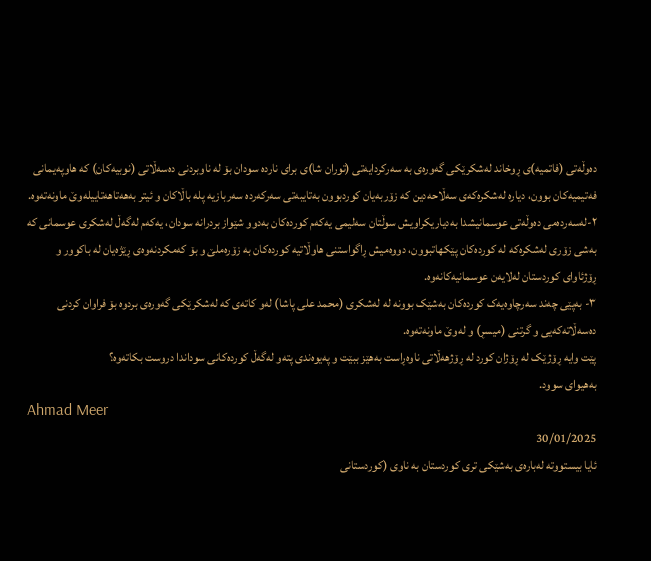دەوڵەتی (فاتمیە)ی ڕوخاند لەشکرێکی گەورەی بە سەرکردایەتی (توران شا)ی برای ناردە سودان بۆ لە ناوبردنی دەسەڵاتی (نوبیەکان) کە هاوپەیمانی فەتیمیەکان بوون، دیارە لەشکرەکەی سەڵاحەدین کە زۆربەیان کوردبوون بەتایبەتی سەرکەردە سەربازیە پلە باڵاکان و ئیتر بەهەتاهەتاییلەوێ ماونەتەوە.
٢-لەسەردەمی دەوڵەتی عوسمانیشدا بەدیاریکراویش سوڵتان سەلیمی یەکەم کوردەکان بەدوو شێواز بردرانە سودان، یەکەم لەگەڵ لەشکری عوسمانی کە بەشی زۆری لەشکرەکە لە کوردەکان پێکهاتبوون، دووەمیش ڕاگواستنی هاوڵاتیە کوردەکان بە زۆرەملێ و بۆ کەمکردنەوەی ڕێژەیان لە باکوور و ڕۆژئاوای کوردستان لەلایەن عوسمانیەکانەوە.
٣- بەپێی چەند سەرچاوەیەک کوردەکان بەشێک بوونە لە لەشکری (محمد علی پاشا) لەو کاتەی کە لەشکرێکی گەورەی بردوە بۆ فراوان کردنی دەسەڵاتەکەیی و گرتنی (میسڕ) و لەوێ ماونەتەوە.
پێت وایە ڕۆژێک لە ڕۆژان کورد لە ڕۆژهەڵاتی ناوەڕاست بەهێز ببێت و پەیوەندی پتەو لەگەڵ کوردەکانی سوداندا دروست بکاتەوە؟
بەهیوای سوود.
Ahmad Meer
30/01/2025
ئایا بیستووتە لەبارەی بەشێکی تری کوردستان بە ناوی (کوردستانی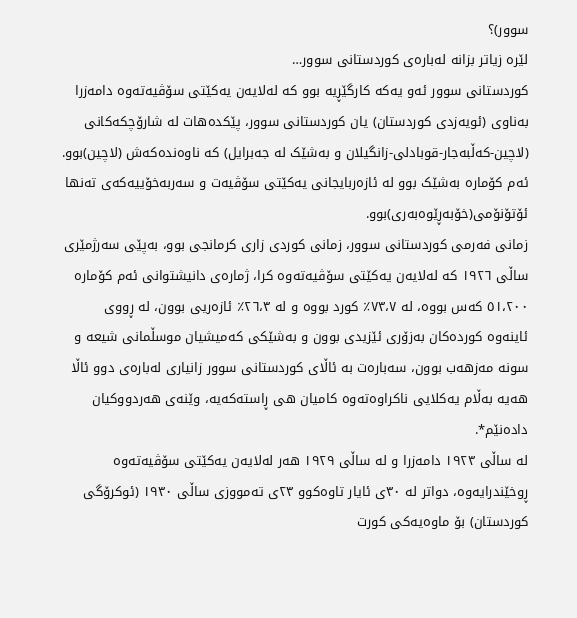سوور)؟
لێرە زیاتر بزانە لەبارەی کوردستانی سوور…
کوردستانی سوور ئەو یەکە کارگێڕیە بوو کە لەلایەن یەکێتی سۆڤیەتەوە دامەزرا بەناوی (ئویەزدی کوردستان) یان کوردستانی سوور، پێکدەهات لە شارۆچکەکانی (لاچین-کەڵبەجار-قوبادلی-زانگیلان و بەشێک لە جەبرایل) کە ناوەندەکەش (لاچین)بوو.
ئەم کۆمارە بەشێک بوو لە ئازەربایجانی یەکێتی سۆڤیەت و سەربەخۆییەکەی تەنها ئۆتۆنۆمی(خۆبەڕێوەبەری)بوو.
زمانی فەرمی کوردستانی سوور، زمانی کوردی زاری کرمانجی بوو، بەپێی سەرژمێری ساڵی ١٩٢٦ کە لەلایەن یەکێتی سۆڤیەتەوە کرا، ژمارەی دانیشتوانی ئەم کۆمارە ٥١،٢٠٠ کەس بووە، لە ٧٣،٧٪ کورد بووە و لە ٢٦،٣٪ ئازەریی بوون، لە ڕووی ئاینەوە کوردەکان بەزۆری ئێزیدی بوون و بەشێکی کەمیشیان موسڵمانی شیعە و سونە مەزهەب بوون، سەبارەت بە ئاڵای کوردستانی سوور زانیاری لەبارەی دوو ئاڵا هەیە بەڵام یەکلایی ناکراوەتەوە کامیان هی ڕاستەکەیە، وێنەی هەردووکیان دادەنێم*.
لە ساڵی ١٩٢٣ دامەزرا و لە ساڵی ١٩٢٩ هەر لەلایەن یەکێتی سۆڤیەتەوە ڕوخێندرایەوە، دواتر لە ٣٠ی ئایار تاوەکوو ٢٣ی تەمووزی ساڵی ١٩٣٠ (ئوکرۆگی کوردستان) بۆ ماوەیەکی کورت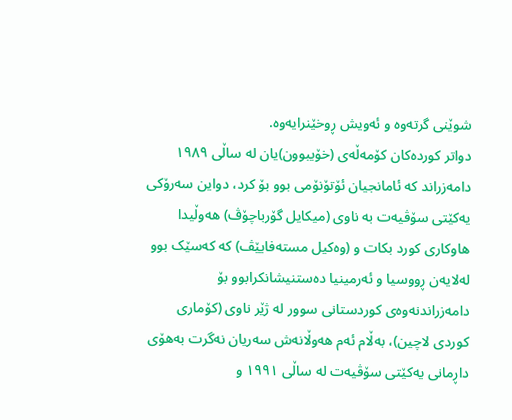شوێنی گرتەوە و ئەویش ڕوخێنرایەوە.
دواتر کوردەکان کۆمەڵەی (خۆیبوون)یان لە ساڵی ١٩٨٩ دامەزراند کە ئامانجیان ئۆتۆنۆمی بوو بۆ کرد، دواین سەرۆکی یەکێتی سۆڤیەت بە ناوی (میکایل گۆرباچۆڤ) هەوڵیدا هاوکاری کورد بکات و (وەکیل مستەفایێڤ) کە کەسێک بوو لەلایەن ڕووسیا و ئەرمینیا دەستنیشانکرابوو بۆ دامەزراندنەوەی کوردستانی سوور لە ژێر ناوی (کۆماری کوردی لاچین)، بەڵام ئەم هەوڵانەش سەریان نەگرت بەهۆی داڕمانی یەکێتی سۆڤیەت لە ساڵی ١٩٩١ و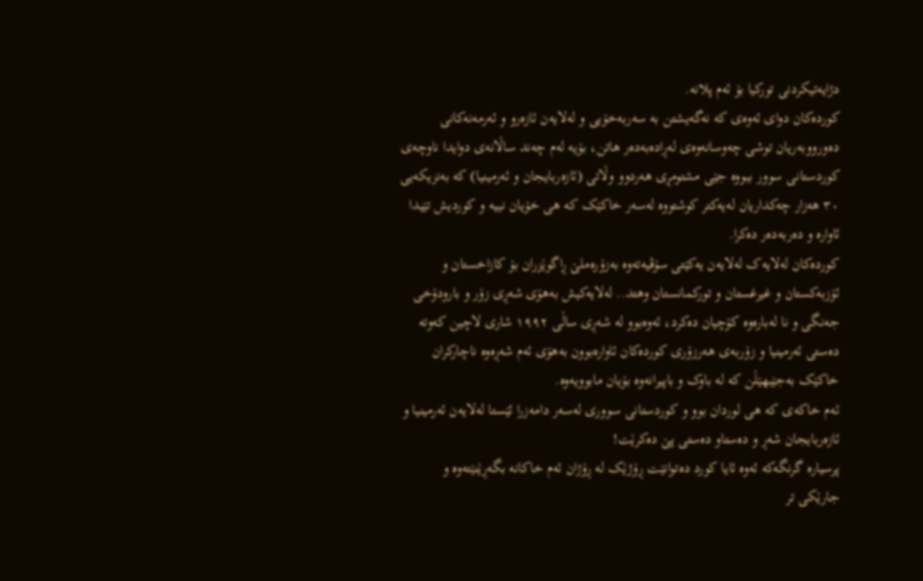دژایەتیکردنی تورکیا بۆ ئەم پلانە.
کوردەکان دوای ئەوەی کە نەگەیشتن بە سەربەخۆیی و لەلایەن ئازەرو و ئەرمەنەکانی دەورووبەریان توشی چەوسانەوەی لەڕادەبەدەر هاتن، بۆیە لەم چەند ساڵانەی دوایدا ناوچەی کوردستانی سوور ببووە جێی مشتومڕی هەردوو وڵاتی (ئازەربایجان و ئەرمینیا) کە بەنزیکەیی ٣٠ هەزار چەکداریان لەیەکتر کوشتووە لەسەر خاکێک کە هی خۆیان نییە و کوردیش تێیدا ئاوارە و دەربەدەر دەکرا.
کوردەکان لەلایەک لەلایەن یەکێتی سۆڤیەتەوە بەزۆرەملێ ڕاگوێزران بۆ کازاخستان و ئۆزبەکستان و غیرغستان و تورکمانستان وهتد.. لەلایەکیش بەهۆی شەڕی زۆر و بارودۆخی جەنگی و نا لەبارەوە کۆچیان دەکرد، ئەوەبوو لە شەڕی ساڵی ١٩٩٢ شاری لاچین کەوتە دەستی ئەرمینیا و زۆربەی هەرزۆری کوردەکان ئاوارەبوون بەهۆی ئەم شەڕەوە ناچارکران خاکێک بەجێبهێڵن کە لە باوک و باپیرانەوە بۆیان مابوویەوە.
ئەم خاکەی کە هی لوردان بوو و کوردستانی سووری لەسەر دامەزرا ئێستا لەلایەن ئەرمینیا و ئازەربایجان شەڕ و دەستاو دەستی پێ دەکرێت!
پرسیارە گرنگەکە ئەوە ئایا کورد دەتوانێت ڕۆژێک لە ڕۆژان ئەم خاکانە بگەڕێنێتەوە و جارێکی تر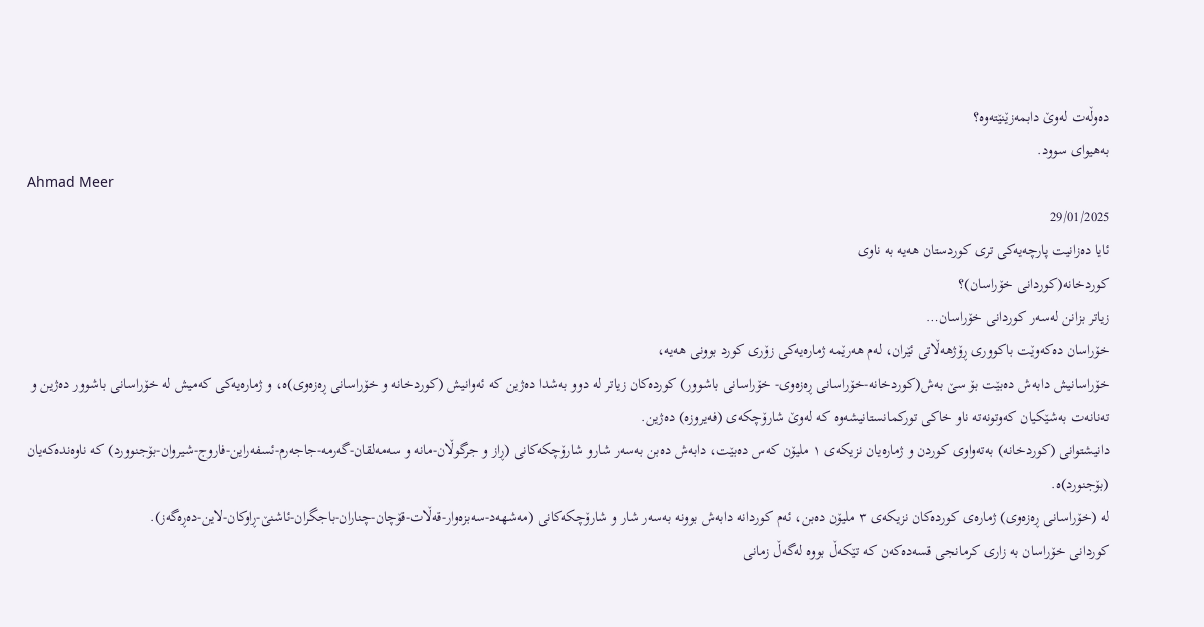دەوڵەت لەوێ دابمەزێنێتەوە؟
بەهیوای سوود.
Ahmad Meer
29/01/2025
ئایا دەزانیت پارچەیەکی تری کوردستان هەیە بە ناوی
کوردخانە(کوردانی خۆراسان)؟
زیاتر بزانن لەسەر کوردانی خۆراسان…
خۆراسان دەکەوێت باکووری ڕۆژهەڵاتی ئێران، لەم هەرێمە ژمارەیەکی زۆری کورد بوونی هەیە،
خۆراسانیش دابەش دەبێت بۆ سێ بەش(کوردخانە-خۆراسانی ڕەزەوی- خۆراسانی باشوور) کوردەکان زیاتر لە دوو بەشدا دەژین کە ئەوانیش (کوردخانە و خۆراسانی ڕەزەوی)ە، و ژمارەیەکی کەمیش لە خۆراسانی باشوور دەژین و تەنانەت بەشێکیان کەوتونەتە ناو خاکی تورکمانستانیشەوە کە لەوێ شارۆچکەی (فەیروزە) دەژین.
دانیشتوانی (کوردخانە) بەتەواوی کوردن و ژمارەیان نزیکەی ١ ملیۆن کەس دەبێت، دابەش دەبن بەسەر شارو شارۆچکەکانی (ڕاز و جرگوڵان-مانە و سەمەلقان-گەرمە-جاجەرم-ئسفەراین-فاروج-شیروان-بۆجنوورد) کە ناوەندەکەیان (بۆجنورد)ە.
لە (خۆراسانی ڕەزەوی) ژمارەی کوردەکان نزیکەی ٣ ملیۆن دەبن، ئەم کوردانە دابەش بوونە بەسەر شار و شارۆچکەکانی (مەشهەد-سەبزەوار-قەڵات-قۆچان-چناران-باجگران-ئاشنێ-ڕاوکان-لاین-دەڕەگەز).
کوردانی خۆراسان بە زاری کرمانجی قسەدەکەن کە تێکەڵ بووە لەگەڵ زمانی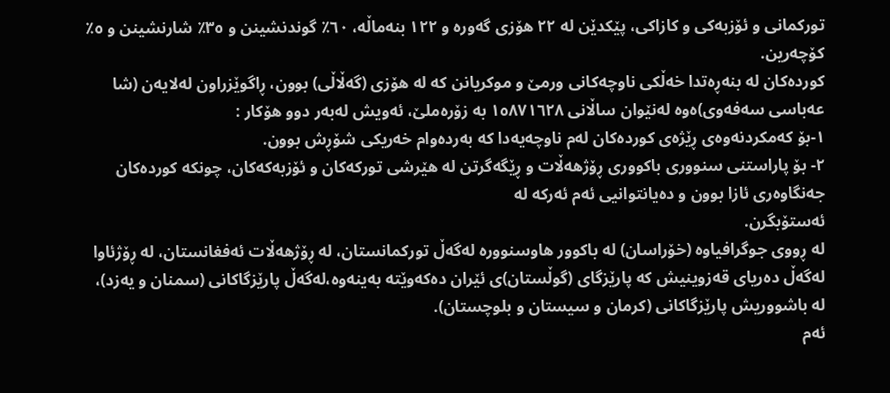تورکمانی و ئۆزبەکی و کازاکی، پێکدێن لە ٢٢ هۆزی گەورە و ١٢٢ بنەماڵە، ٦٠٪ گوندنشینن و ٣٥٪ شارنشینن و ٥٪ کۆچەرین.
کوردەکان لە بنەڕەتدا خەڵکی ناوچەکانی ورمێ و موکریانن کە لە هۆزی (گەڵاڵی) بوون، ڕاگوێزراون لەلایەن (شا عەباسی سەفەوی)ەوە لەنێوان ساڵانی ١٥٨٧١٦٢٨ بە زۆرەملێ، ئەویش لەبەر دوو هۆکار :
١-بۆ کەمکردنەوەی ڕێژەی کوردەکان لەم ناوچەیەدا کە بەردەوام خەریکی شۆڕش بوون.
٢- بۆ پاراستنی سنووری باکووری ڕۆژهەڵات و ڕێگەگرتن لە هێرشی تورکەکان و ئۆزبەکەکان، چونکە کوردەکان جەنگاوەری ئازا بوون و دەیانتوانیی ئەم ئەرکە لە
ئەستۆبگرن.
لە ڕووی جوگرافیاوە (خۆراسان) لە باکوور هاوسنوورە لەگەڵ تورکمانستان، لە ڕۆژهەڵات ئەفغانستان، لە ڕۆژئاوا لەگەڵ دەریای قەزوینیش کە پارێزگای (گوڵستان)ی ئێران دەکەوێتە بەینەوە،لەگەڵ پارێزگاکانی (سمنان و یەزد)،
لە باشووریش پارێزگاکانی (کرمان و سیستان و بلوچستان).
ئەم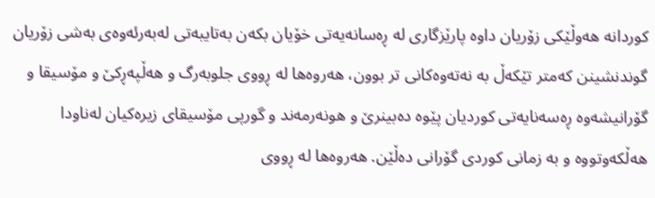کوردانە هەوڵێکی زۆریان داوە پارێزگاری لە ڕەسانەیەتی خۆیان بکەن بەتایبەتی لەبەرئەوەی بەشی زۆریان گوندنشینن کەمتر تێکەڵ بە نەتەوەکانی تر بوون، هەروەها لە ڕووی جلوبەرگ و هەڵپەڕکێ و مۆسیقا و گۆرانیشەوە ڕەسەنایەتی کوردیان پێوە دەبینرێ و هونەرمەند و گورپی مۆسیقای زیرەکیان لەناودا هەڵکەوتووە و بە زمانی کوردی گۆرانی دەڵێن. هەروەها لە ڕووی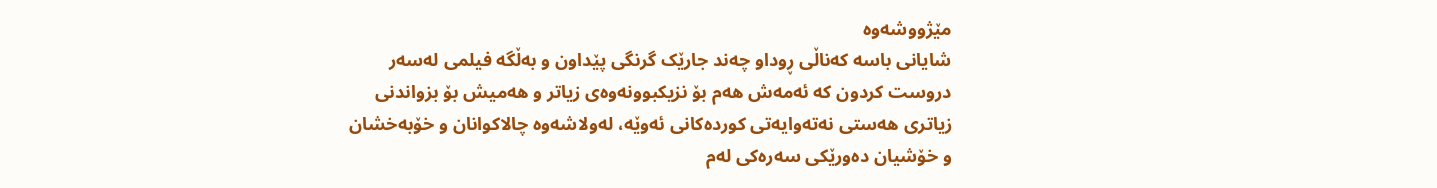مێژووشەوە
شایانی باسە کەناڵی ڕوداو چەند جارێک گرنگی پێداون و بەڵگە فیلمی لەسەر دروست کردون کە ئەمەش هەم بۆ نزیکبوونەوەی زیاتر و هەمیش بۆ بزواندنی زیاتری هەستی نەتەوایەتی کوردەکانی ئەوێە، لەولاشەوە چالاکوانان و خۆبەخشان و خۆشیان دەورێکی سەرەکی لەم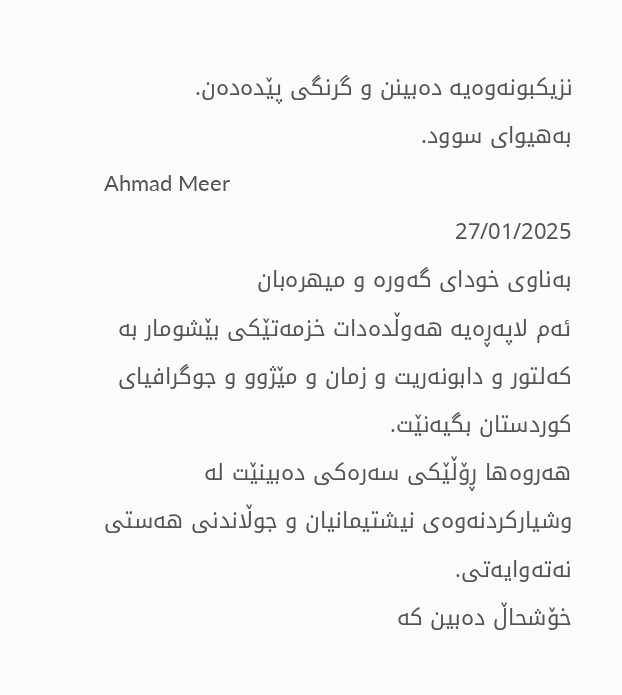نزیکبونەوەیە دەبینن و گرنگی پێدەدەن.
بەهیوای سوود.
Ahmad Meer
27/01/2025
بەناوی خودای گەورە و میهرەبان
ئەم لاپەڕەیە هەوڵدەدات خزمەتێکی بێشومار بە کەلتور و دابونەریت و زمان و مێژوو و جوگرافیای کوردستان بگیەنێت.
هەروەها ڕۆڵێکی سەرەکی دەبینێت لە وشیارکردنەوەی نیشتیمانیان و جوڵاندنی هەستی نەتەوایەتی.
خۆشحاڵ دەبین کە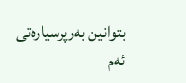بتوانین بەرپرسیارەتی ئەم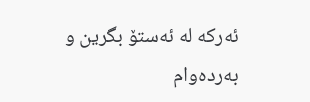ئەرکە لە ئەستۆ بگرین و بەردەوام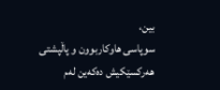بین،
سوپاسی هاوکاربوون و پاڵپشتی هەرکسێکیش دەکەین لەم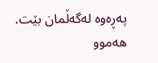پەڕەوە لەگەڵمان بێت.
هەموو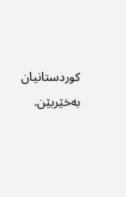کوردستانیان بەخێربێن.